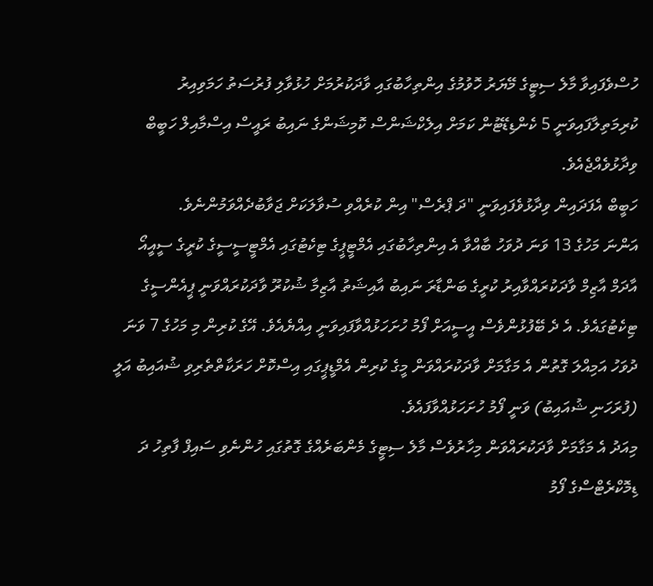ހުސްވެފައިވާ މާލެ ސިޓީގެ މޭޔަރު ހޮވުމުގެ އިންތިހާބުގައި ވާދަކުރުމަށް ހުޅުވާލި ފުރުސަތު ހަމަވިއިރު ކުރިމަތިލާފައިވަނީ 5 ކެންޑިޑޭޓުން ކަމަށް އިލެކްޝަންސް ކޮމިޝަންގެ ނައިބު ރައީސް އިސްމާއިލް ހަބީބް ވިދާޅުވެއްޖެއެވެ.
ހަބީބް އެފަދައިން ވިދާޅުވެފައިވަނީ "ދަ ޕްރެސް" އިން ކުރެއްވި ސުވާލަކަށް ޖަވާބުދެއްވަމުންނެވެ.
އަންނަ މަހުގެ 13 ވަނަ ދުވަހު ބާއްވާ އެ އިންތިހާބުގައި އެމްޓީޕީގެ ޓިކެޓުގައި އެމްޓީސީސީގެ ކުރީގެ ސީއީއޯ އާދަމް އާޒިމް ވާދަކުރައްވާއިރު ކުރީގެ ބަންޑާރަ ނައިބު އާއިޝަތު އާޒިމާ ޝުކުރޫ ވާދަކުރައްވަނީ ޕީއެންސީގެ ޓިކެޓުގައެވެ. އެ ދެ ބޭފުޅުންވެސް އީސީއަށް ފޯމު ހުށަހަޅުއްވާފައިވަނީ އިއްޔެއެވެ. އޭގެ ކުރިން މި މަހުގެ 7 ވަނަ ދުވަހު އަމިއްލަ ގޮތުން އެ މަގާމަށް ވާދަކުރައްވަން މީގެ ކުރިން އެމްޑީޕީގައި އިސްކޮށް ހަރަކާތްތެރިވި ޝުއައިބު އަލީ (ފުރަހަނި ޝުއައިބު) ވަނީ ފޯމު ހުށަހަޅުއްވާފައެވެ.
މިއަދު އެ މަގާމަށް ވާދަކުރައްވަން މިހާރުވެސް މާލެ ސިޓީގެ މެންބަރެއްގެ ގޮތުގައި ހުންނެވި ސައިފް ފާތިހު ދަ ޑިމޮކްރެޓްސްގެ ފޯމު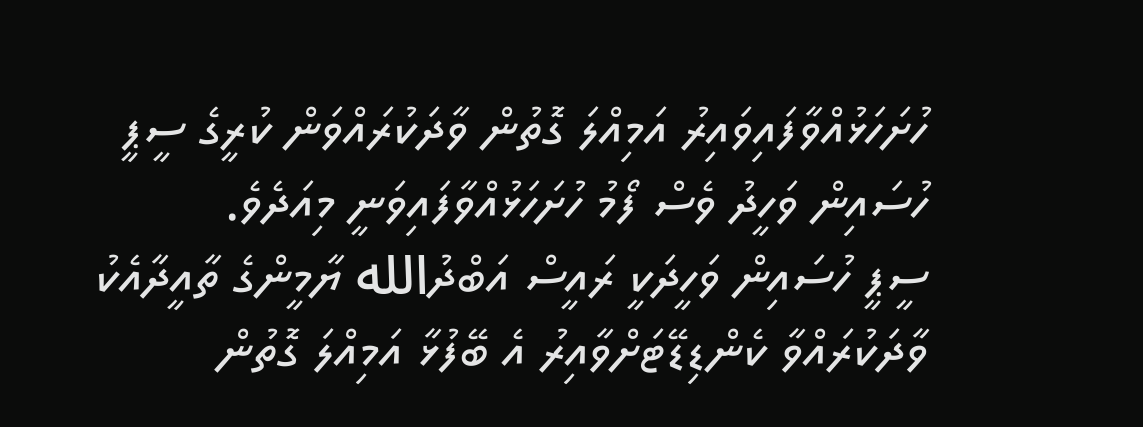ހުށަހަޅުއްވާފައިވައިރު އަމިއްލަ ގޮތުން ވާދަކުރައްވަން ކުރީގެ ސީޕީ ހުސައިން ވަހީދު ވެސް ފޯމު ހުށަހަޅުއްވާފައިވަނީ މިއަދެވެ.
ސީޕީ ހުސައިން ވަހީދަކީ ރައީސް އަބްދުالله ޔާމީންގެ ތާއީދާއެކު ވާދަކުރައްވާ ކެންޑިޑޭޓަށްވާއިރު އެ ބޭފުޅާ އަމިއްލަ ގޮތުން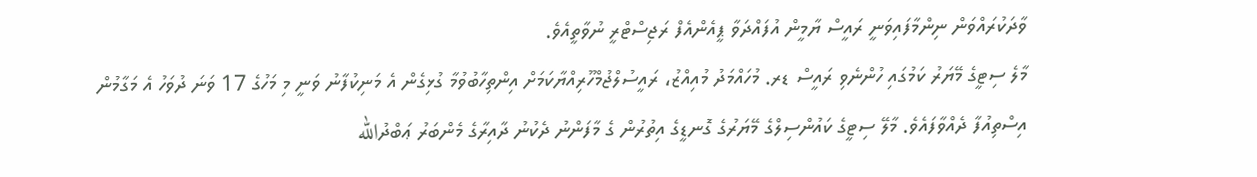ވާދަކުރައްވަން ނިންމާފައިވަނީ ރައީސް ޔާމީން އުފައްދަވާ ޕީއެންއެފް ރަޖިސްޓްރީ ނުވާތީއެވެ.
މާލެ ސިޓީގެ މޭޔަރު ކަމުގައި ހުންނެވި ރައީސް ޑރ. މުހައްމަދު މުއިއްޒު، ރައީސުލްޖުމްހޫރިއްޔާކަމަށް އިންތިހާބުވުމާ ގުޅިގެން އެ މަނިކުފާނު ވަނީ މި މަހުގެ 17 ވަނަ ދުވަހު އެ މަގާމުން އިސްތިއުފާ ދެއްވާފައެވެ. މާލޭ ސިޓީގެ ކައުންސިލްގެ މޭޔަރުގެ ގޮނޑީގެ އިތުރުން ގެ މާފަންނު ދެކުނު ދާއިރާގެ މެންބަރު ޢަބްދުالله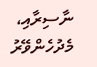ނާސިރާއި، މެދުހެންވޭރު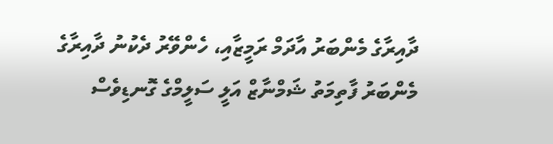ދާއިރާގެ މެންބަރު އާދަމް ރަމީޒާއި، ހެންވޭރު ދެކުނު ދާއިރާގެ މެންބަރު ފާތިމަތު ޝަމްނާޒް އަލީ ސަލީމްގެ ގޮނޑިވެސް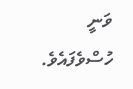ވަނީ ހުސްވެފައެވެ.